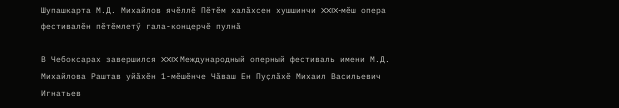Шупашкарта М.Д. Михайлов ячĕллĕ Пĕтĕм халăхсен хушшинчи XXIX-мĕш опера фестивалĕн пĕтĕмлетӳ гала-концерчĕ пулнă

В Чебоксарах завершился XXIX Международный оперный фестиваль имени М.Д. Михайлова Раштав уйăхĕн 1-мĕшĕнче Чăваш Ен Пуҫлăхĕ Михаил Васильевич Игнатьев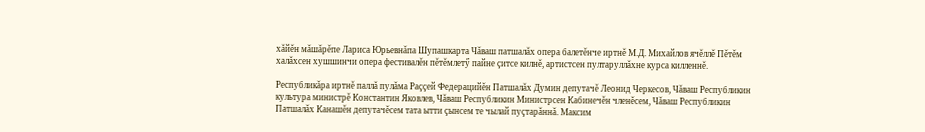хăйĕн мăшăрĕпе Лариса Юрьевнăпа Шупашкарта Чăваш патшалăх опера балетĕнче иртнĕ М.Д. Михайлов ячĕллĕ Пĕтĕм халăхсен хушшинчи опера фестивалĕн пĕтĕмлетӳ пайне ҫитсе килнĕ, артистсен пултаруллăхне курса килленнĕ.

Республикăра иртнĕ паллă пулăма Раҫҫей Федерацийĕн Патшалăх Думин депутачĕ Леонид Черкесов, Чăваш Республикин культура министрĕ Константин Яковлев, Чăваш Республикин Министрсен Кабинечĕн членĕсем, Чăваш Республикин Патшалăх Канашĕн депутачĕсем тата ытти ҫынсем те чылай пуҫтарăннă. Максим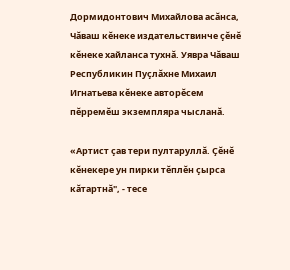Дормидонтович Михайлова асăнса, Чăваш кĕнеке издательствинче ҫĕнĕ кĕнеке хайланса тухнă. Уявра Чăваш Республикин Пуҫлăхне Михаил Игнатьева кĕнеке авторĕсем пĕрремĕш экземпляра чысланă.

«Артист ҫав тери пултаруллă. Ҫĕнĕ кĕнекере ун пирки тĕплĕн ҫырса кăтартнă", - тесе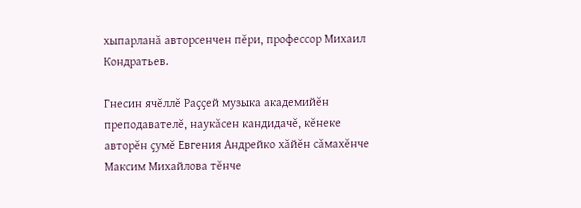хыпарланă авторсенчен пĕри, профессор Михаил Кондратьев.

Гнесин ячĕллĕ Раҫҫей музыка академийĕн преподавателĕ, наукăсен кандидачĕ, кĕнеке авторĕн ҫумĕ Евгения Андрейко хăйĕн сăмахĕнче Максим Михайлова тĕнче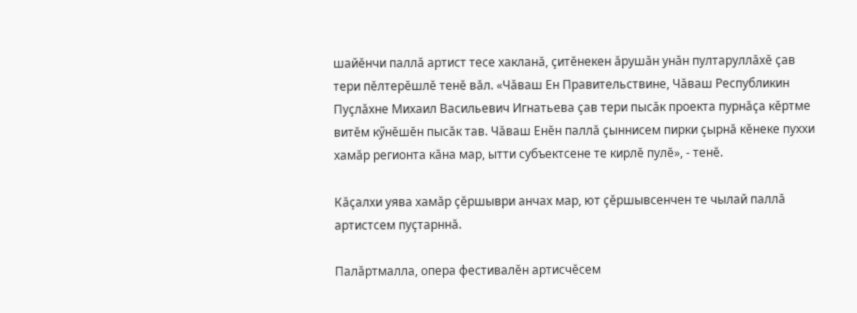шайĕнчи паллă артист тесе хакланă, ҫитĕнекен ăрушăн унăн пултаруллăхĕ ҫав тери пĕлтерĕшлĕ тенĕ вăл. «Чăваш Ен Правительствине, Чăваш Республикин Пуҫлăхне Михаил Васильевич Игнатьева ҫав тери пысăк проекта пурнăҫа кĕртме витĕм кӳнĕшĕн пысăк тав. Чăваш Енĕн паллă ҫыннисем пирки ҫырнă кĕнеке пуххи хамăр регионта кăна мар, ытти субъектсене те кирлĕ пулĕ», - тенĕ.

Кăҫалхи уява хамăр ҫĕршыври анчах мар, ют ҫĕршывсенчен те чылай паллă артистсем пуҫтарннă.

Палăртмалла, опера фестивалĕн артисчĕсем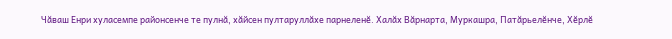Чăваш Енри хуласемпе районсенче те пулнă, хăйсен пултаруллăхе парнеленĕ. Халăх Вăрнарта, Муркашра, Патăрьелĕнче, Хĕрлĕ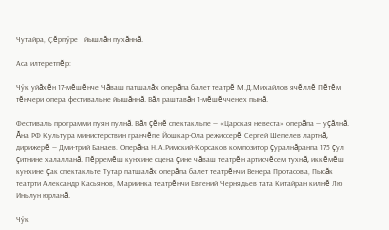Чутайра, Ҫĕрпӳре   йышлăн пухăннă.

Аса илтеретпĕр:

Чӳк уйăхĕн 17-мĕшĕнче Чăваш патшалăх оперăпа балет театрĕ М.Д.Михайлов ячĕллĕ Пĕтĕм тĕнчери опера фестивальне йышăннă. Вăл раштавăн 1-мĕшĕчченех пынă.

Фестиваль программи пуян пулнă. Вăл çĕнĕ спектакльпе — «Царская невеста» оперăпа — уçăлнă. Ăна РФ Культура министерствин гранчĕпе Йошкар-Ола режиссерĕ Сергей Шепелев лартнă, дирижерĕ — Дми-трий Банаев. Оперăна Н.А.Римский-Корсаков композитор çуралнăранпа 175 çул çитнине халалланă. Пĕрремĕш кунхине сцена çине чăваш театрĕн артисчĕсем тухнă, иккĕмĕш кунхине çак спектакльте Тутар патшалăх оперăпа балет театрĕнчи Венера Протасова, Пысăк театрти Александр Касьянов, Мариинка театрĕнчи Евгений Чернядьев тата Китайран килнĕ Лю Иньлун юрланă.

Чӳк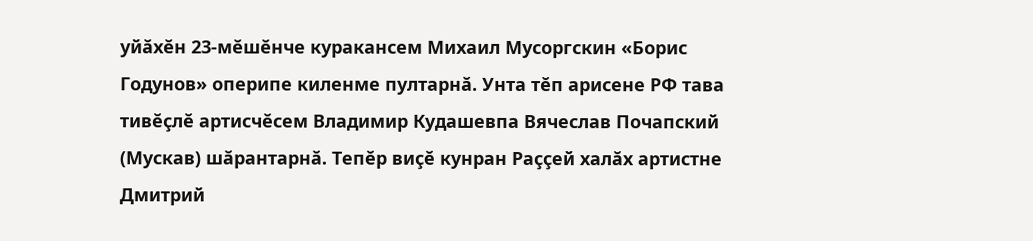уйăхĕн 23-мĕшĕнче куракансем Михаил Мусоргскин «Борис Годунов» оперипе киленме пултарнă. Унта тĕп арисене РФ тава тивĕçлĕ артисчĕсем Владимир Кудашевпа Вячеслав Почапский (Мускав) шăрантарнă. Тепĕр виçĕ кунран Раççей халăх артистне Дмитрий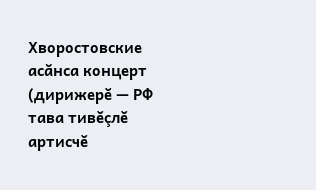Хворостовские асăнса концерт (дирижерĕ — РФ тава тивĕçлĕ артисчĕ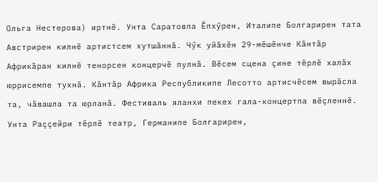Ольга Нестерова) иртнĕ. Унта Саратовпа Ĕпхӳрен, Италипе Болгарирен тата Австрирен килнĕ артистсем хутшăннă. Чӳк уйăхĕн 29-мĕшĕнче Кăнтăр Африкăран килнĕ тенорсен концерчĕ пулнă. Вĕсем сцена çине тĕрлĕ халăх юррисемпе тухнă. Кăнтăр Африка Республикипе Лесотто артисчĕсем вырăсла та, чăвашла та юрланă. Фестиваль яланхи пекех гала-концертпа вĕçленнĕ. Унта Раççейри тĕрлĕ театр, Германипе Болгарирен,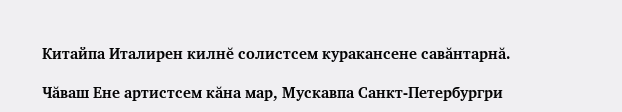Китайпа Италирен килнĕ солистсем куракансене савăнтарнă.

Чăваш Ене артистсем кăна мар, Мускавпа Санкт-Петербургри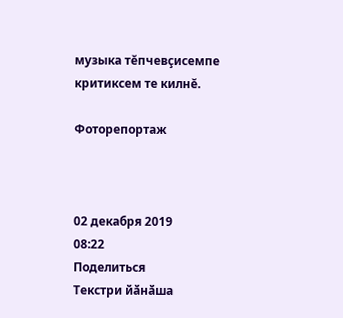музыка тĕпчевçисемпе критиксем те килнĕ.

Фоторепортаж



02 декабря 2019
08:22
Поделиться
Текстри йӑнӑша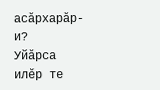асӑрхарӑр-и?
Уйӑрса илӗр те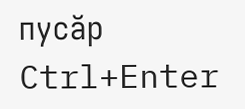пусӑр Ctrl+Enter